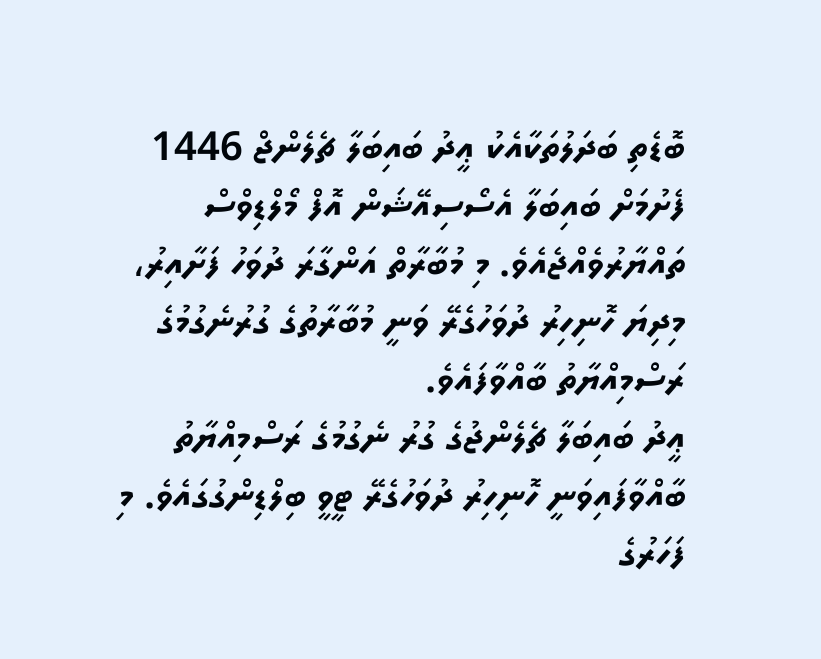ބޮޑެތި ބަދަލުތަކާއެކު ޢީދު ބައިބަލާ ޗެލެންޖް 1446 ފެށުމަށް ބައިބަލާ އެސޯސިއޭޝަން އޮފް މޯލްޑިވްސް ތައްޔާރުވެއްޖެއެވެ. މި މުބާރާތް އަންގާރަ ދުވަހު ފަށާއިރު، މިދިޔަ ހޮނިހިރު ދުވަހުގެރޭ ވަނީ މުބާރާތުގެ ގުރުނެގުމުގެ ރަސްމިއްޔާތު ބާއްވާފައެވެ.
ޢީދު ބައިބަލާ ޗެލެންޖުގެ ގުރު ނެގުމުގެ ރަސްމިއްޔާތު ބާއްވާފައިވަނީ ހޮނިހިރު ދުވަހުގެރޭ ޓީވީ ބިލްޑިންގުގައެވެ. މި ފަހަރުގެ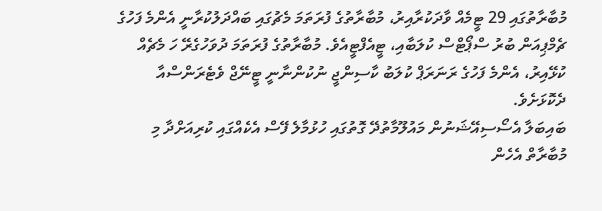މުބާރާތުގައި 29 ޓީމެއް ވާދަކުރާއިރު، މުބާރާތުގެ ފުރަތަމަ މެޗުގައި ބައްދަލުކުރާނީ އެންމެ ފަހުގެ ޗެމްޕިއަން ބުރު ސްޕޯޓްސް ކުލަބާއި، ޓީއެފްޓީއެވެ. މުބާރާތުގެ ފުރަތަމަ ދުވަހުގެރޭ ހަ މެޗެއް ކުޅޭއިރު، އެންމެ ފަހުގެ ރަނަރަޕް ކުލަބު ކާސިންޖީ ނުކުންނާނީ ޓީނޭޖް ވެޓެރަންސްއާ ދެކޮޅަށެވެ.
ބައިބަލާ އެސޯސިއޭޝަނުން މައުލޫމާތުދޭ ގޮތުގައި ހުޅުމާލެ ފޭސް އެކެއްގައި ކުރިއަށްދާ މި މުބާރާތް އެހެން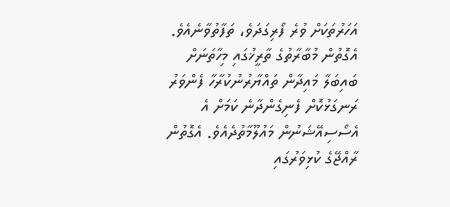އަހަރުތަކަށް ވުރެ ފޯރިގަދަވެ، ތަފާތުވާނެއެވެ. އެގޮތުން މުބާރާތުގެ ތާރީޚުގައި މިހާތަނަށް ބައިބަލާ މައިދާން ތައްޔާރުނުކުރާހާ ފެންވަރު ރަނގަޅުކޮށް ފެނިގެންދާނެ ކަމަށް އެ އެސޯސިއޭޝަނުން މައުލޫމާތުދެއެވެ. އެގޮތުން ރާއްޖޭގެ ކުޅިވަރުގައި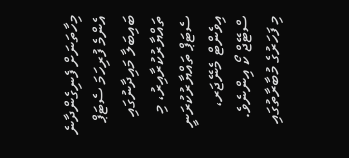މިހާތަނަށް ފެނިގެންދާނެ އެންމެ ފުރިހަމަ ސެޓަޕް ބައިބަލާ މައިދާނުގައި ތައްޔާރުކުރާއިރު، މި ސެޓަޕް ތައްޔާރުކުރަނީ އިވެންޓް މެނޭޖަރ، ސްޓޭޖް ކޯ އިންނެވެ.
މި ފަހަރުގެ މުބާރާތުގައި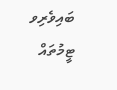ބައިވެރިވ ޓީމުތައް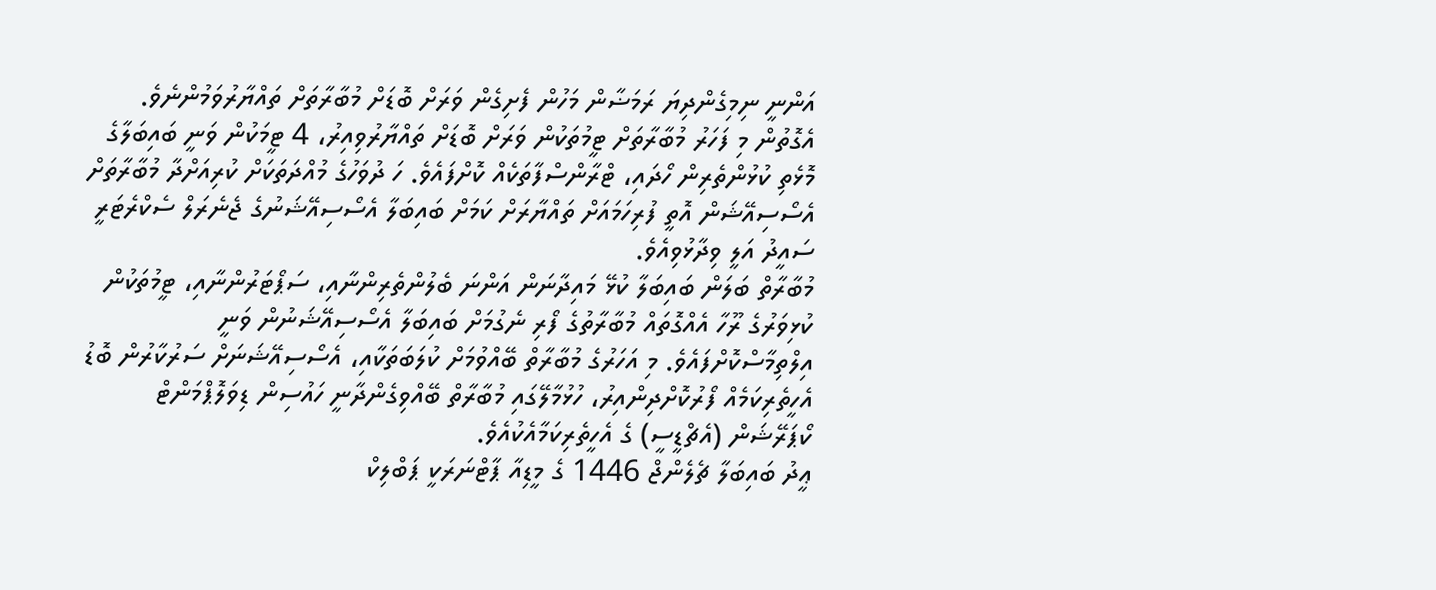އަންނީ ނިމިގެންދިޔަ ރަމަޟާން މަހުން ފެށިގެން ވަރަށް ބޮޑަށް މުބާރާތަށް ތައްޔާރުވަމުންނެވެ. އެގޮތުން މި ފަހަރު މުބާރާތަށް ޓީމުތަކުން ވަރަށް ބޮޑަށް ތައްޔާރުވިއިރު، 4 ޓީމަކުން ވަނީ ބައިބަލާގެ މޮޅެތި ކުޅުންތެރިން ހޯދައި، ޓްރާންސްފާތަކެއް ކޮށްފައެވެ. ހަ ދުވަހުގެ މުއްދަތަކަށް ކުރިއަށްދާ މުބާރާތަށް އެސޯސިއޭޝަން އޮތީ ފުރިހަމައަށް ތައްޔާރަށް ކަމަށް ބައިބަލާ އެސޯސިއޭޝަނުގެ ޖެނެރަލް ސެކްރެޓަރީ ސައީދު އަލީ ވިދާޅުވިއެވެ.
މުބާރާތް ބަލަން ބައިބަލާ ކުޅޭ މައިދާނަން އަންނަ ބެލުންތެރިންނާއި، ސަޕޯޓަރުންނާއި، ޓީމުތަކުން ކުޅިވަރުގެ ރޫހާ އެއްގޮތައް މުބާރާތުގެ ފޯރި ނެގުމަށް ބައިބަލާ އެސޯސިއޭޝަނުން ވަނީ އިލްތިމާސްކޮށްފައެވެ. މި އަހަރުގެ މުބާރާތް ބޭއްވުމަށް ކުލަބަތަކާއި، އެސޯސިއޭޝަނަށް ސަރުކާރުން ބޮޑު އެހީތެރިކަމެއް ފޯރުކޮށްދިންއިރު، ހުޅުމާލޭގައި މުބާރާތް ބޭއްވިގެންދާނީ ހައުސިން ޑިވަލޮޕްމަންޓް ކޯޕަރޭޝަން (އެޗްޑީސީ) ގެ އެހީތެރިކަމާއެކުއެވެ.
ޢީދު ބައިބަލާ ޗެލެންޖް 1446 ގެ މީޑިއާ ޕާޓްނަރަކީ ޕަބްލިކް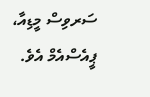ސަރވިސް މީޑިއާ، ޕީއެސްއެމް އެވެ.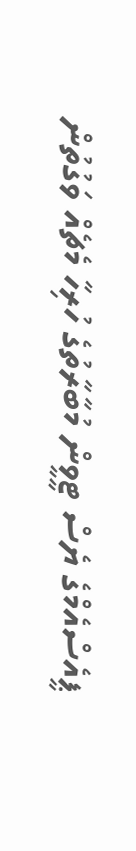ޕީއެސްއެމްގެ ޔެސް ޓީވީން މުބާރާތުގެ ހުރިހާ މެޗެއް ވަގުތުން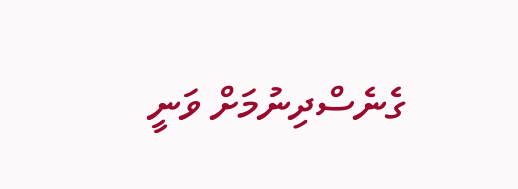ގެނެސްދިނުމަށް ވަނީ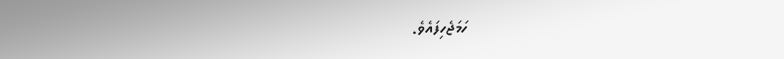ހަމަޖެހިފައެވެ.